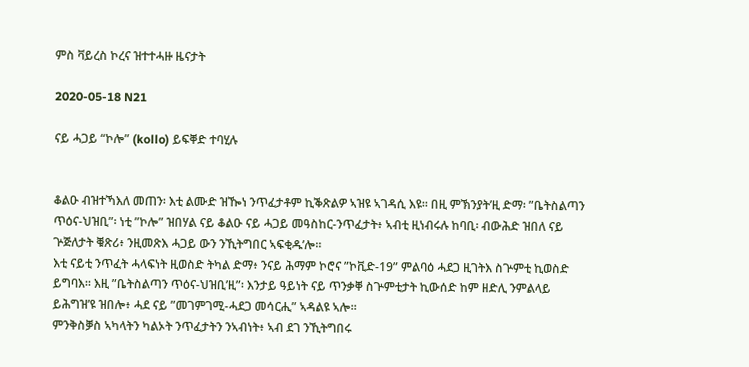ምስ ቫይረስ ኮረና ዝተተሓዙ ዜናታት

2020-05-18 N21

ናይ ሓጋይ “ኮሎ” (kollo) ይፍቐድ ተባሂሉ


ቆልዑ ብዝተኻእለ መጠን፡ እቲ ልሙድ ዝዀነ ንጥፈታቶም ኪቕጽልዎ ኣዝዩ ኣገዳሲ እዩ። በዚ ምኽንያት’ዚ ድማ፡ ”ቤትስልጣን ጥዕና-ህዝቢ”፡ ነቲ ”ኮሎ” ዝበሃል ናይ ቆልዑ ናይ ሓጋይ መዓስከር-ንጥፈታት፥ ኣብቲ ዚነብሩሉ ከባቢ፡ ብውሕድ ዝበለ ናይ ጕጅለታት ቑጽሪ፥ ንዚመጽእ ሓጋይ ውን ንኺትግበር ኣፍቂዱ’ሎ።
እቲ ናይቲ ንጥፈት ሓላፍነት ዚወስድ ትካል ድማ፥ ንናይ ሕማም ኮሮና ”ኮቪድ-19” ምልባዕ ሓደጋ ዚገትእ ስጕምቲ ኪወስድ ይግባእ። እዚ ”ቤትስልጣን ጥዕና-ህዝቢ’ዚ”፡ እንታይ ዓይነት ናይ ጥንቃቐ ስጕምቲታት ኪውሰድ ከም ዘድሊ ንምልላይ ይሕግዝ’ዩ ዝበሎ፥ ሓደ ናይ ”መገምገሚ-ሓደጋ መሳርሒ” ኣዳልዩ ኣሎ።
ምንቅስቓስ ኣካላትን ካልኦት ንጥፈታትን ንኣብነት፥ ኣብ ደገ ንኺትግበሩ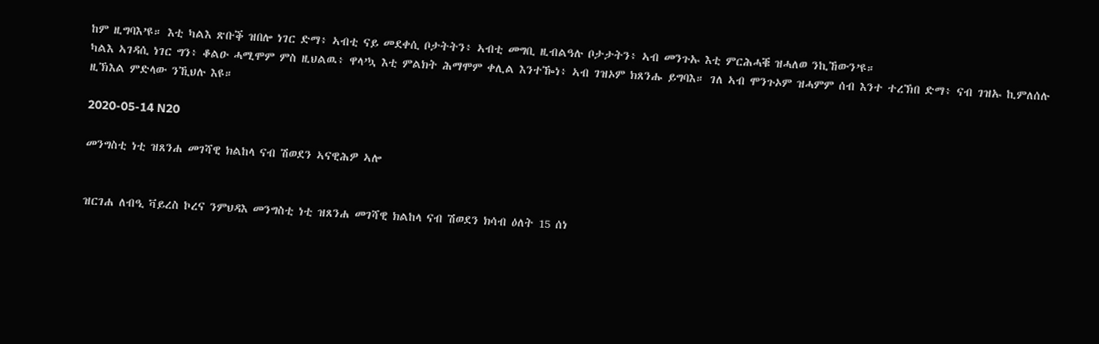ከም ዚግባእ’ዩ። እቲ ካልእ ጽቡቕ ዝበሎ ነገር ድማ፥ ኣብቲ ናይ መደቀሲ ቦታትትን፥ ኣብቲ መግቢ ዚብልዓሉ ቦታታትን፥ ኣብ መንጉኡ እቲ ምርሕሓቑ ዝሓለወ ንኪኸውን’ዩ።
ካልእ ኣገዳሲ ነገር ግን፥ ቆልዑ ሓሚሞም ምስ ዚህልዉ፥ ዋላ’ኳ እቲ ምልክት ሕማሞም ቀሊል እንተዀነ፥ ኣብ ገዝኦም ክጸንሑ ይግባእ። ገለ ኣብ ሞንጉኦም ዝሓምም ሰብ እንተ ተረኽበ ድማ፥ ናብ ገዝኡ ኪምለሰሉ ዚኽእል ምድላው ንኺህሉ እዩ።

2020-05-14 N20

መንግስቲ ነቲ ዝጸንሐ መገሻዊ ክልከላ ናብ ሽወደን ኣናዊሕዎ ኣሎ


ዝርገሐ ለብዒ ቫይረስ ኮረና ንምህዳእ መንግስቲ ነቲ ዝጸንሐ መገሻዊ ክልከላ ናብ ሽወደን ክሳብ ዕለት 15 ሰነ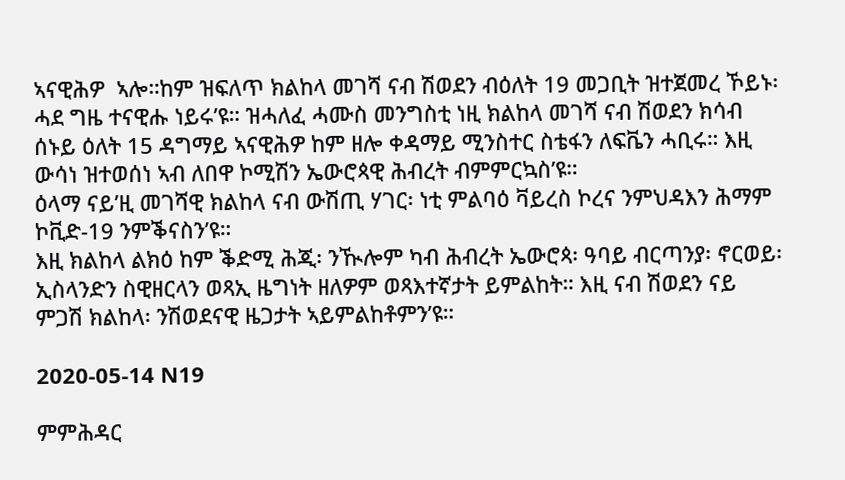ኣናዊሕዎ  ኣሎ።ከም ዝፍለጥ ክልከላ መገሻ ናብ ሽወደን ብዕለት 19 መጋቢት ዝተጀመረ ኾይኑ፡ሓደ ግዜ ተናዊሑ ነይሩ’ዩ። ዝሓለፈ ሓሙስ መንግስቲ ነዚ ክልከላ መገሻ ናብ ሽወደን ክሳብ ሰኑይ ዕለት 15 ዳግማይ ኣናዊሕዎ ከም ዘሎ ቀዳማይ ሚንስተር ስቴፋን ለፍቬን ሓቢሩ። እዚ ውሳነ ዝተወሰነ ኣብ ለበዋ ኮሚሽን ኤውሮጳዊ ሕብረት ብምምርኳስ’ዩ።
ዕላማ ናይ’ዚ መገሻዊ ክልከላ ናብ ውሽጢ ሃገር፡ ነቲ ምልባዕ ቫይረስ ኮረና ንምህዳእን ሕማም ኮቪድ-19 ንምቕናስን’ዩ።
እዚ ክልከላ ልክዕ ከም ቕድሚ ሕጂ፡ ንዂሎም ካብ ሕብረት ኤውሮጳ፡ ዓባይ ብርጣንያ፡ ኖርወይ፡ ኢስላንድን ስዊዘርላን ወጻኢ ዜግነት ዘለዎም ወጻእተኛታት ይምልከት። እዚ ናብ ሽወደን ናይ ምጋሽ ክልከላ፡ ንሽወደናዊ ዜጋታት ኣይምልከቶምን’ዩ።

2020-05-14 N19

ምምሕዳር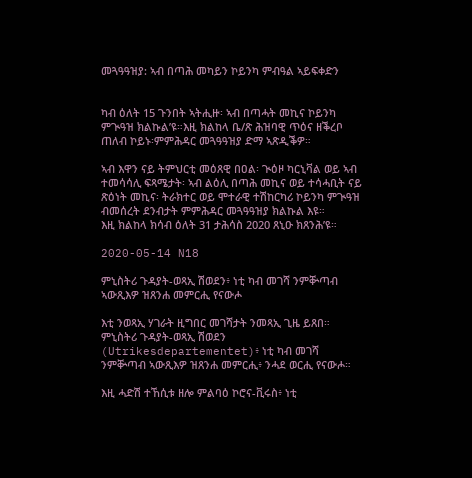መጓዓዓዝያ: ኣብ በጣሕ መካይን ኮይንካ ምብዓል ኣይፍቀድን


ካብ ዕለት 15 ጉንበት ኣትሒዙ፡ ኣብ በጣሓት መኪና ኮይንካ ምጒዓዝ ክልኩል’ዩ።እዚ ክልከላ ቤ/ጽ ሕዝባዊ ጥዕና ዘቕረቦ ጠለብ ኮይኑ፡ምምሕዳር መጓዓዓዝያ ድማ ኣጽዲቕዎ።

ኣብ እዋን ናይ ትምህርቲ መዕጸዊ በዐል፡ ጒዕዞ ካርኒቫል ወይ ኣብ ተመሳሳሊ ፍጻሜታት፡ ኣብ ልዕሊ በጣሕ መኪና ወይ ተሳሓቢት ናይ ጽዕነት መኪና፡ ትራክተር ወይ ሞተራዊ ተሽከርካሪ ኮይንካ ምጒዓዝ ብመሰረት ደንብታት ምምሕዳር መጓዓዓዝያ ክልኩል እዩ።
እዚ ክልከላ ክሳብ ዕለት 31 ታሕሳስ 2020 ጸኒዑ ክጸንሕ’ዩ።

2020-05-14 N18

ምኒስትሪ ጉዳያት-ወጻኢ ሽወደን፥ ነቲ ካብ መገሻ ንምቝጣብ ኣውጺእዎ ዝጸንሐ መምርሒ የናውሖ

እቲ ንወጻኢ ሃገራት ዚግበር መገሻታት ንመጻኢ ጊዜ ይጸበ። ምኒስትሪ ጉዳያት-ወጻኢ ሽወደን (Utrikesdepartementet)፥ ነቲ ካብ መገሻ ንምቝጣብ ኣውጺእዎ ዝጸንሐ መምርሒ፥ ንሓደ ወርሒ የናውሖ።

እዚ ሓድሽ ተኸሲቱ ዘሎ ምልባዕ ኮሮና-ቪሩስ፥ ነቲ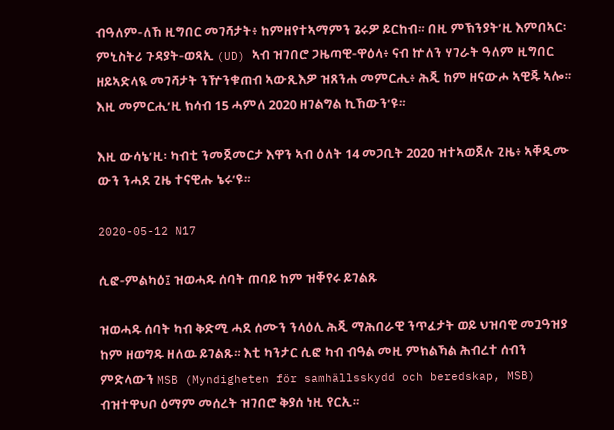ብዓለም-ለኸ ዚግበር መገሻታት፥ ከምዘየተኣማምን ጌሩዎ ይርከብ። በዚ ምኽንያት’ዚ እምበኣር፡ ምኒስትሪ ጉዳያት-ወጻኢ (UD) ኣብ ዝገበሮ ጋዜጣዊ-ዋዕላ፥ ናብ ኵለን ሃገራት ዓለም ዚግበር ዘይኣድላዪ መገሻታት ንዅንቁጠብ ኣውጺእዎ ዝጸንሐ መምርሒ፥ ሕጂ ከም ዘናውሖ ኣዊጁ ኣሎ። እዚ መምርሒ’ዚ ክሳብ 15 ሓምለ 2020 ዘገልግል ኪኸውን’ዩ።

እዚ ውሳኔ’ዚ፡ ካብቲ ንመጀመርታ እዋን ኣብ ዕለት 14 መጋቢት 2020 ዝተኣወጀሉ ጊዜ፥ ኣቐዲሙ ውን ንሓደ ጊዜ ተናዊሑ ኔሩ’ዩ።

2020-05-12 N17

ሲፎ-ምልካዕ፤ ዝወሓዱ ሰባት ጠባይ ከም ዝቐየሩ ይገልጹ

ዝወሓዱ ሰባት ካብ ቅድሚ ሓደ ሰሙን ንላዕሊ ሕጂ ማሕበራዊ ንጥፈታት ወይ ህዝባዊ መጓዓዝያ ከም ዘወግዱ ዘለዉ ይገልጹ። እቲ ካንታር ሲፎ ካብ ብዓል መዚ ምክልኻል ሕብረተ ሰብን ምድላውን MSB (Myndigheten för samhällsskydd och beredskap, MSB) ብዝተዋህቦ ዕማም መሰረት ዝገበሮ ቅያሰ ነዚ የርኢ።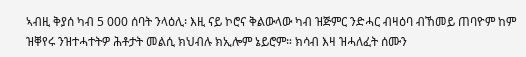ኣብዚ ቅያሰ ካብ 5 000 ሰባት ንላዕሊ፡ እዚ ናይ ኮሮና ቅልውላው ካብ ዝጅምር ንድሓር ብዛዕባ ብኸመይ ጠባዮም ከም ዝቐየሩ ንዝተሓተትዎ ሕቶታት መልሲ ክህብሉ ክኢሎም ኔይሮም። ክሳብ እዛ ዝሓለፈት ሰሙን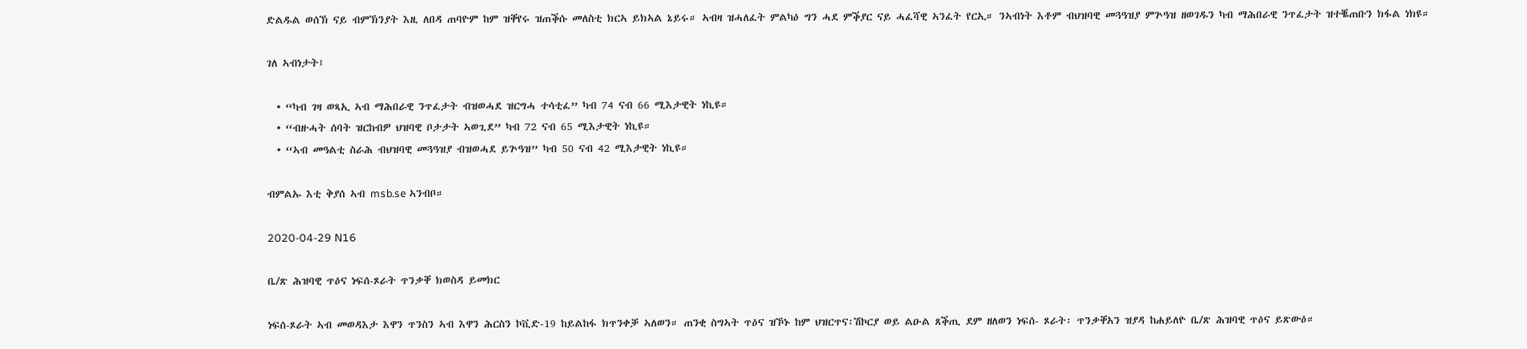ድልዱል ወሰኽ ናይ ብምኽንያት እዚ ለበዳ ጠባዮም ከም ዝቐየሩ ዝጠቕሱ መለስቲ ክርኣ ይክኣል ኔይሩ። ኣብዛ ዝሓለፈት ምልካዕ ግን ሓደ ምቕያር ናይ ሓፈሻዊ ኣንፈት የርኢ። ንኣብነት እቶም ብህዝባዊ መጓዓዝያ ምጕዓዝ ዘወገዱን ካብ ማሕበራዊ ንጥፈታት ዝተቘጠቡን ክፋል ነክዩ።

ገለ ኣብነታት፤

  • “ካብ ገዛ ወጻኢ ኣብ ማሕበራዊ ንጥፈታት ብዝወሓደ ዝርግሓ ተሳቲፈ” ካብ 74 ናብ 66 ሚእታዊት ነኪዩ።
  • “ብዙሓት ሰባት ዝርከብዎ ህዝባዊ ቦታታት ኣወጊደ” ካብ 72 ናብ 65 ሚእታዊት ነኪዩ።
  • “ኣብ መዓልቲ ስራሕ ብህዝባዊ መጓዓዝያ ብዝወሓደ ይጕዓዝ” ካብ 50 ናብ 42 ሚእታዊት ነኪዩ።

ብምልኡ እቲ ቅያሰ ኣብ msb.se ኣንብቦ።

2020-04-29 N16

ቤ/ጽ ሕዝባዊ ጥዕና ነፍሰ-ጾራት ጥንቃቐ ክወስዳ ይመክር

ነፍሰ-ጾራት ኣብ መወዳእታ እዋን ጥንስን ኣብ እዋን ሕርስን ኮቪድ-19 ከይልከፋ ክጥንቀቓ ኣለወን። ጠንቂ ስግኣት ጥዕና ዝኾኑ ከም ህዝርጥና፡ሽኮርያ ወይ ልዑል ጸቕጢ ደም ዘለወን ነፍሰ- ጾራት፡ ጥንቃቐአን ዝያዳ ከሐይለዮ ቤ/ጽ ሕዝባዊ ጥዕና ይጽውዕ።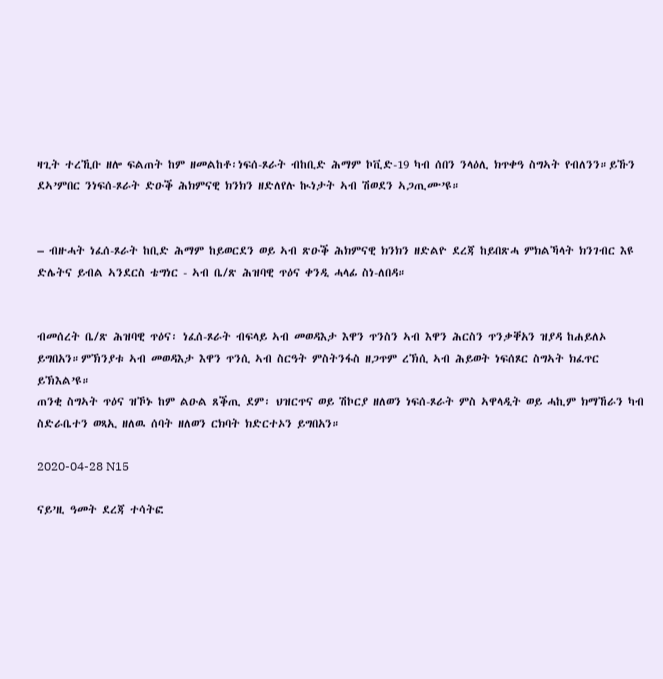ዛጊት ተረኺቡ ዘሎ ፍልጠት ከም ዘመልከቶ፡ነፍሰ-ጾራት ብከቢድ ሕማም ኮቪድ-19 ካብ ሰበን ንላዕሊ ክጥቀዓ ስግኣት የብለንን።ይኹን ደኣ’ምበር ንነፍሰ-ጾራት ድዑቕ ሕክምናዊ ክንክን ዘድለየሉ ኲነታት ኣብ ሽወደን ኣጋጢሙ’ዩ።


– ብዙሓት ነፈሰ-ጾራት ከቢድ ሕማም ከይወርደን ወይ ኣብ ጽዑቕ ሕክምናዊ ክንክን ዘድልዮ ደረጃ ከይበጽሓ ምክልኻላት ክንገብር እዩ ድሌትና ይብል ኣንደርስ ቴግነር - ኣብ ቤ/ጽ ሕዝባዊ ጥዕና ቀንዲ ሓላፊ ስነ-ለበዳ።


ብመሰረት ቤ/ጽ ሕዝባዊ ጥዕና፡ ነፈሰ-ጾራት ብፍላይ ኣብ መወዳእታ እዋን ጥንስን ኣብ እዋን ሕርስን ጥንቃቐአን ዝያዳ ከሐይለኦ ይግበአን።ምኽንያቱ ኣብ መወዳእታ እዋን ጥንሲ ኣብ ስርዓት ምስትንፋስ ዘጋጥም ረኽሲ ኣብ ሕይወት ነፍሰጾር ስግኣት ክፈጥር ይኽእል’ዩ።
ጠንቂ ስግኣት ጥዕና ዝኾኑ ከም ልዑል ጸቕጢ ደም፡ ህዝርጥና ወይ ሽኮርያ ዘለወን ነፍሰ-ጾራት ምስ ኣዋላዲት ወይ ሓኪም ክማኸራን ካብ ስድራቤተን ወጻኢ ዘለዉ ሰባት ዘለወን ርክባት ክድርተኦን ይግበአን።

2020-04-28 N15

ናይ’ዚ ዓመት ደረጃ ተሳትፎ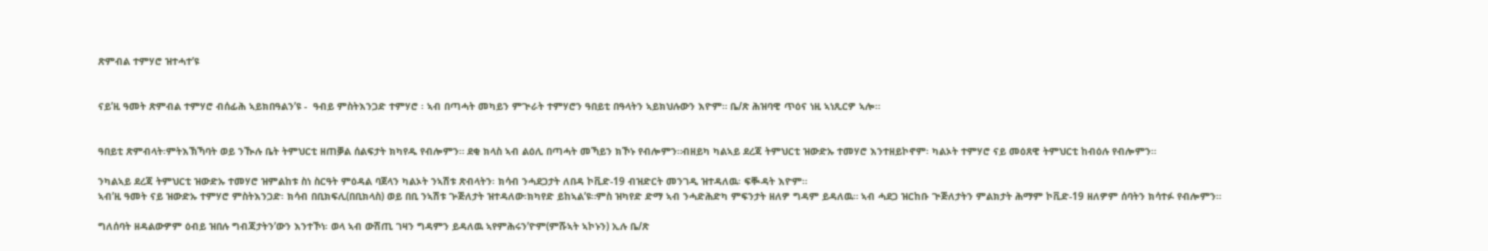ጽምብል ተምሃሮ ዝተሓተ’ዩ


ናይ’ዚ ዓመት ጽምብል ተምሃሮ ብሰፊሕ ኣይክበዓልን’ዩ -  ዓብይ ምስትእንጋድ ተምሃሮ ፡ ኣብ በጣሓት መካይን ምጒራት ተምሃሮን ዓበይቲ በዓላትን ኣይክህሉውን እዮም። ቤ/ጽ ሕዝባዊ ጥዕና ነዚ ኣነጺርዎ ኣሎ።


ዓበይቲ ጽምብላት፡ምትእኽኻባት ወይ ንዂሉ ቤት ትምህርቲ ዘጠቓል ሰልፍታት ክካየዱ የብሎምን። ደቂ ክላስ ኣብ ልዕሊ በጣሓት መኻይን ክኾኑ የብሎምን።ብዘይካ ካልኣይ ደረጃ ትምህርቲ ዝውድኡ ተመሃሮ እንተዘይኮኖም፡ ካልኦት ተምሃሮ ናይ መዕጸዊ ትምህርቲ ከብዕሉ የብሎምን።

ንካልኣይ ደረጃ ትምህርቲ ዝውድኡ ተመሃሮ ዝምልከቱ ስነ ስርዓት ምዕዳል ባጀላን ካልኦት ንኣሽቱ ጽብላትን፡ ክሳብ ንሓደጋታት ለበዳ ኮቪድ-19 ብዝድርት መንገዲ ዝተዳለዉ፡ ፍቚዳት እዮም።
ኣብ’ዚ ዓመት ናይ ዝውድኡ ተምሃሮ ምስትእንጋድ፡ ክሳብ በቢክፍሊ(በቢክላስ) ወይ በቢ ንኣሽቱ ጕጅለታት ዝተዳለው፡ክካየድ ይከኣል’ዩ።ምስ ዝካየድ ድማ ኣብ ንሓድሕድካ ምፍንታት ዘለዎ ግዳም ይዳለዉ። ኣብ ሓደጋ ዝርከቡ ጒጅለታትን ምልክታት ሕማም ኮቪድ-19 ዘለዎም ሰባትን ክሳተፉ የብሎምን።

ግለሰባት ዘዳልውዎም ዕብይ ዝበሉ ግብጃታትን’ውን እንተኾነ፡ ወላ ኣብ ውሽጢ ገዛን ግዳምን ይዳለዉ ኣየምሕሩን’ዮም(ምሹኣት ኣኮኑን) ኢሉ ቤ/ጽ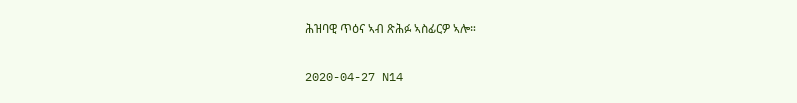ሕዝባዊ ጥዕና ኣብ ጽሕፉ ኣስፊርዎ ኣሎ።

2020-04-27 N14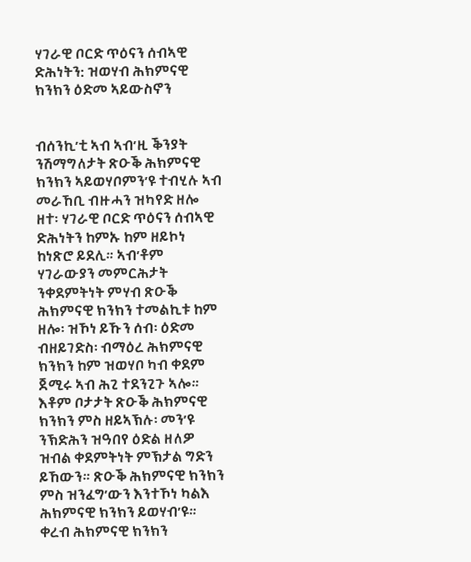ሃገራዊ ቦርድ ጥዕናን ሰብኣዊ ድሕነትን: ዝወሃብ ሕክምናዊ ክንክን ዕድመ ኣይውስኖን


ብሰንኪ’ቲ ኣብ ኣብ’ዚ ቕንያት ንሽማግለታት ጽዑቕ ሕክምናዊ ክንክን ኣይወሃቦምን’ዩ ተብሂሉ ኣብ መራኸቢ ብዙሓን ዝካየድ ዘሎ ዘተ፡ ሃገራዊ ቦርድ ጥዕናን ሰብኣዊ ድሕነትን ከምኡ ከም ዘይኮነ ከነጽሮ ይደሊ። ኣብ’ቶም ሃገራውያን መምርሕታት ንቀደምትነት ምሃብ ጽዑቕ ሕክምናዊ ክንክን ተመልኪቱ ከም ዘሎ፡ ዝኾነ ይኹን ሰብ፡ ዕድመ ብዘይገድስ፡ ብማዕረ ሕክምናዊ ክንክን ከም ዝወሃቦ ካብ ቀደም ጀሚሩ ኣብ ሕጊ ተደንጊጉ ኣሎ።
እቶም ቦታታት ጽዑቕ ሕክምናዊ ክንክን ምስ ዘይኣኽሉ፡ መን’ዩ ንኽድሕን ዝዓበየ ዕድል ዘለዎ ዝብል ቀደምትነት ምኽታል ግድን ይኸውን። ጽዑቕ ሕክምናዊ ክንክን ምስ ዝንፈግ’ውን እንተኾነ ካልእ ሕክምናዊ ክንክን ይወሃብ’ዩ። ቀረብ ሕክምናዊ ክንክን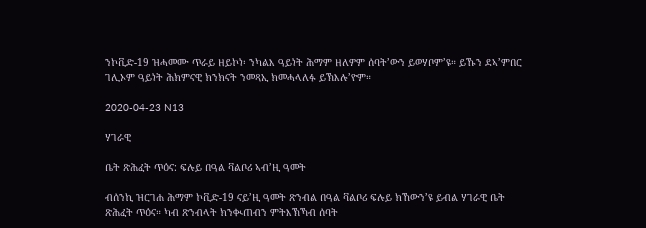ንኮቪድ-19 ዝሓመሙ ጥራይ ዘይኮነ፡ ንካልእ ዓይነት ሕማም ዘለዎም ሰባት’ውን ይወሃቦም’ዩ። ይኹን ደኣ’ምበር ገሊኦም ዓይነት ሕክምናዊ ክንክናት ንመጻኢ ክመሓላለፉ ይኽእሉ’ዮም።

2020-04-23 N13

ሃገራዊ

ቤት ጽሕፈት ጥዕና: ፍሉይ በዓል ቫልቦሪ ኣብ’ዚ ዓመት

ብሰንኪ ዝርገሐ ሕማም ኮቪድ-19 ናይ’ዚ ዓመት ጽንብል በዓል ቫልቦሪ ፍሉይ ክኸውን’ዩ ይብል ሃገራዊ ቤት ጽሕፈት ጥዕና። ካብ ጽንብላት ክንቊጠብን ምትእኽኻብ ሰባት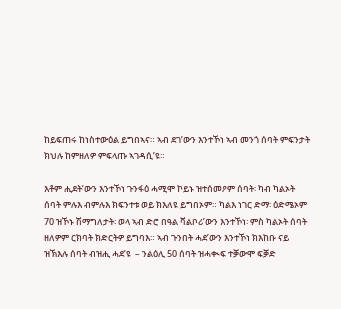ከይፍጠሩ ከነስተውዕል ይግበኣና። ኣብ ደገ’ውን እንተኾነ ኣብ መንጎ ሰባት ምፍንታት ክህሉ ከምዘለዎ ምፍላጡ ኣገዳሲ’ዩ።

እቶም ሒደት’ውን እንተኾነ ጉንፋዕ ሓሚሞ ኮይኑ ዝተሰመዖም ሰባት፡ ካብ ካልኦት ሰባት ምሉእ ብምሉእ ክፍንተቱ ወይ ክእለዩ ይግበኦም። ካልእ ነገር ድማ፡ ዕድሜኦም 70 ዝኾኑ ሽማግለታት፡ ወላ ኣብ ድሮ በዓል ቫልቦሪ’ውን እንተኾነ፡ ምስ ካልኦት ሰባት ዘለዎም ርክባት ክድርትዎ ይግባእ። ኣብ ጉንበት ሓደ’ውን እንተኾነ ክእከቡ ናይ ዝኽእሉ ሰባት ብዝሒ ሓደ’ዩ  – ንልዕሊ 50 ሰባት ዝሓቊፍ ተቓውሞ ፍቓድ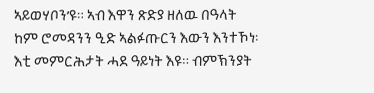ኣይወሃቦን’ዩ። ኣብ እዋን ጽድያ ዘለዉ በዓላት ከም ሮመዳንን ዒድ ኣልፉጡርን እውን እንተኾነ፡ እቲ መምርሕታት ሓደ ዓይነት እዩ። ብምኽንያት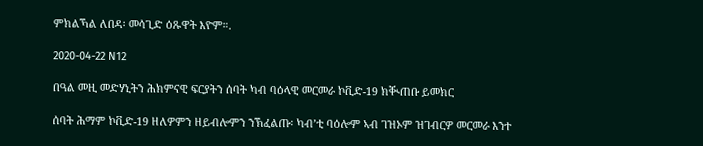ምክልኻል ለበዳ፡ መሳጊድ ዕጹዋት እዮም።.

2020-04-22 N12

በዓል መዚ መድሃኒትን ሕክምናዊ ፍርያትን ሰባት ካብ ባዕላዊ መርመራ ኮቪድ-19 ክቚጠቡ ይመክር

ሰባት ሕማም ኮቪድ-19 ዘለዎምን ዘይብሎምን ንኽፈልጡ፡ ካብ’ቲ ባዕሎም ኣብ ገዝኦም ዝገብርዎ መርመራ እንተ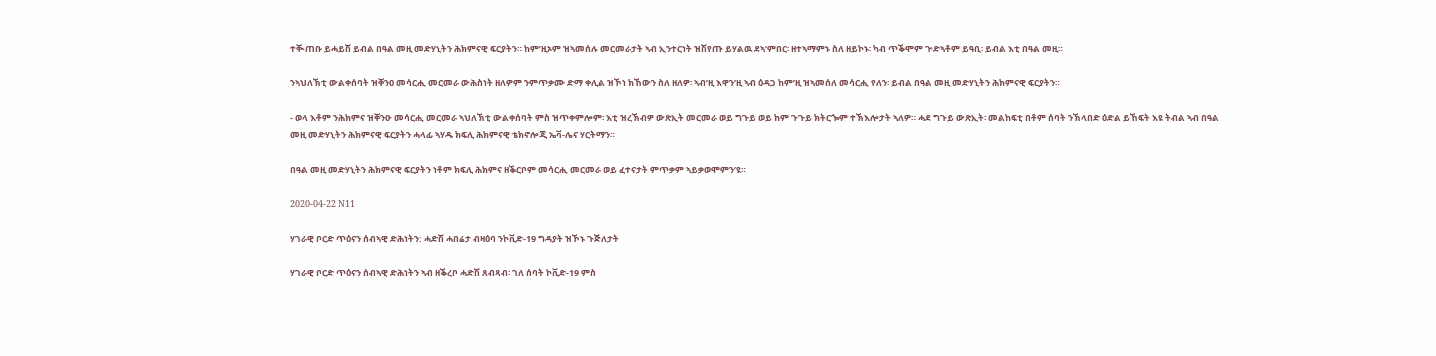ተቚጠቡ ይሓይሽ ይብል በዓል መዚ መድሃኒትን ሕክምናዊ ፍርያትን። ከም’ዚኦም ዝኣመሰሉ መርመራታት ኣብ ኢንተርነት ዝሽየጡ ይሃልዉ ደኣ’ምበር፡ ዘተኣማምኑ ስለ ዘይኮኑ፡ ካብ ጥቕሞም ጒድኣቶም ይዓቢ፡ ይብል እቲ በዓል መዚ።

ንኣህለኽቲ ውልቀሰባት ዝቐንዐ መሳርሒ መርመራ ውሕስነት ዘለዎም ንምጥቃሙ ድማ ቀሊል ዝኾነ ክኸውን ስለ ዘለዎ፡ ኣብ’ዚ እዋን’ዚ ኣብ ዕዳጋ ከም’ዚ ዝኣመሰለ መሳርሒ የለን፡ ይብል በዓል መዚ መድሃኒትን ሕክምናዊ ፍርያትን።

- ወላ እቶም ንሕክምና ዝቐንዑ መሳርሒ መርመራ ኣህለኽቲ ውልቀሰባት ምስ ዝጥቀምሎም፡ እቲ ዝረኽብዎ ውጽኢት መርመራ ወይ ግጉይ ወይ ከም ጉጉይ ክትርጐም ተኽእሎታት ኣለዎ። ሓደ ግጉይ ውጽኢት፡ መልከፍቲ በቶም ሰባት ንኽላበድ ዕድል ይኸፍት እዩ ትብል ኣብ በዓል መዚ መድሃኒትን ሕክምናዊ ፍርያትን ሓላፊ ኣሃዱ ክፍሊ ሕክምናዊ ቴክኖሎጂ ኤቫ-ሌና ሃርትማን።

በዓል መዚ መድሃኒትን ሕክምናዊ ፍርያትን ነቶም ክፍሊ ሕክምና ዘቕርቦም መሳርሒ መርመራ ወይ ፈተናታት ምጥቃም ኣይቃወሞምን’ዩ።

2020-04-22 N11

ሃገራዊ ቦርድ ጥዕናን ሰብኣዊ ድሕነትን: ሓድሽ ሓበሬታ ብዛዕባ ንኮቪድ-19 ግዳያት ዝኾኑ ጉጅለታት

ሃገራዊ ቦርድ ጥዕናን ሰብኣዊ ድሕነትን ኣብ ዘቕረቦ ሓድሽ ጸብጻብ፡ ገለ ሰባት ኮቪድ-19 ምስ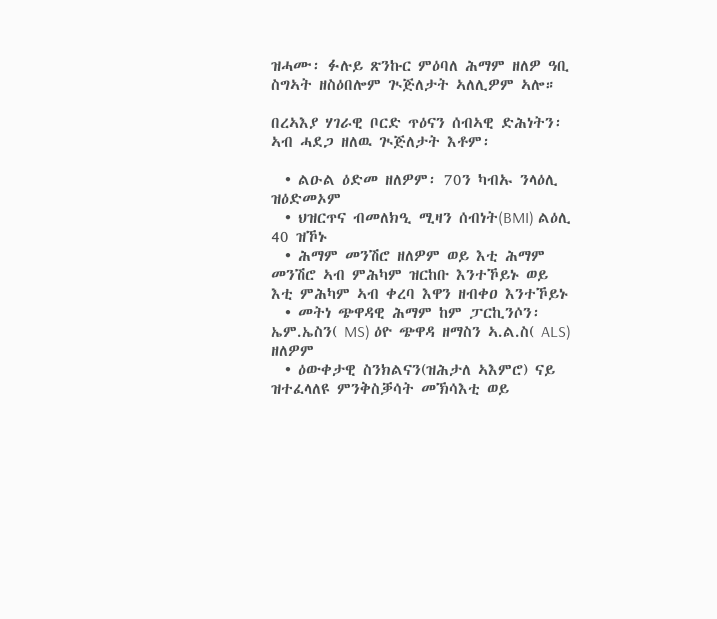ዝሓሙ፡ ፉሉይ ጽንኩር ምዕባለ ሕማም ዘለዎ ዓቢ ስግኣት ዘስዕበሎም ጒጅለታት ኣለሊዎም ኣሎ።

በረኣእያ ሃገራዊ ቦርድ ጥዕናን ሰብኣዊ ድሕነትን፡ ኣብ ሓደጋ ዘለዉ ጒጅለታት እቶም፡

  • ልዑል ዕድመ ዘለዎም፡ 70ን ካብኡ ንላዕሊ ዝዕድመኦም
  • ህዝርጥና ብመለክዒ ሚዛን ሰብነት(BMI) ልዕሊ 40 ዝኾኑ
  • ሕማም መንሽሮ ዘለዎም ወይ እቲ ሕማም መንሽሮ ኣብ ምሕካም ዝርከቡ እንተኾይኑ ወይ እቲ ምሕካም ኣብ ቀረባ እዋን ዘብቀዐ እንተኾይኑ
  • መትነ ጭዋዳዊ ሕማም ከም ፓርኪንሶን፡ ኤም.ኤስን( MS) ዕዮ ጭዋዳ ዘማስን ኣ.ል.ስ( ALS) ዘለዎም
  • ዕውቀታዊ ስንክልናን(ዝሕታለ ኣእምሮ) ናይ ዝተፈላለዩ ምንቅስቓሳት መኽሳእቲ ወይ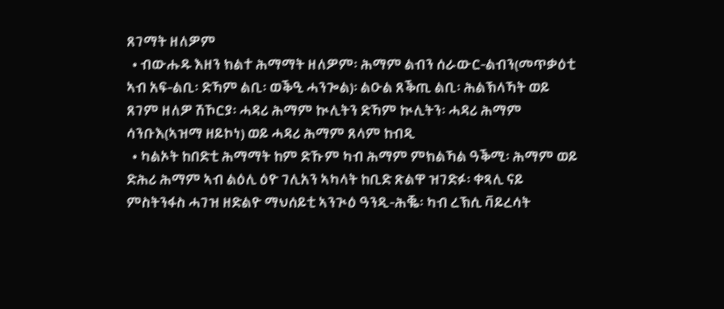ጸገማት ዘለዎም
  • ብውሑዱ እዘን ክልተ ሕማማት ዘለዎም፡ ሕማም ልብን ሰራውር-ልብን(መጥቃዕቲ ኣብ አፍ-ልቢ፡ ድኻም ልቢ፡ ወቕዒ ሓንጐል)፡ ልዑል ጸቕጢ ልቢ፡ ሕልኽላኻት ወይ ጸገም ዘለዎ ሽኾርያ፡ ሓዳሪ ሕማም ኲሊትን ድኻም ኲሊትን፡ ሓዳሪ ሕማም ሳንቡእ(ኣዝማ ዘይኮነ) ወይ ሓዳሪ ሕማም ጸላም ከብዲ
  • ካልኦት ከበድቲ ሕማማት ከም ድኹም ካብ ሕማም ምክልኻል ዓቕሚ፡ ሕማም ወይ ድሕሪ ሕማም ኣብ ልዕሊ ዕዮ ገሊአን ኣካላት ከቢድ ጽልዋ ዝገድፉ፡ ቀጻሊ ናይ ምስትንፋስ ሓገዝ ዘድልዮ ማህሰይቲ ኣንጒዕ ዓንዲ-ሕቘ፡ ካብ ረኽሲ ቫይረሳት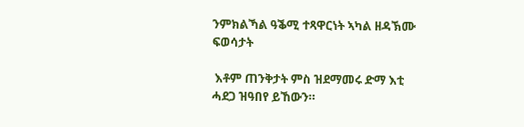ንምክልኻል ዓቕሚ ተጻዋርነት ኣካል ዘዳኽሙ ፍወሳታት

 እቶም ጠንቅታት ምስ ዝደማመሩ ድማ እቲ ሓደጋ ዝዓበየ ይኸውን።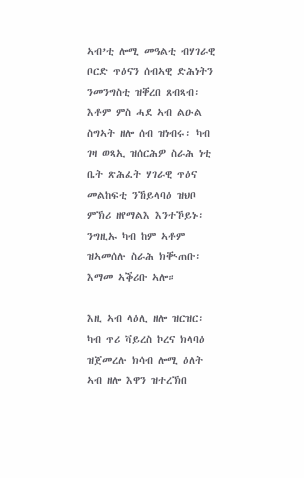ኣብ’ቲ ሎሚ መዓልቲ ብሃገራዊ ቦርድ ጥዕናን ሰብኣዊ ድሕነትን ንመንግስቲ ዝቐረበ ጸብጻብ፡ እቶም ምስ ሓደ ኣብ ልዑል ስግኣት ዘሎ ሰብ ዝነብሩ፡ ካብ ገዛ ወጻኢ ዝሰርሕዎ ስራሕ ነቲ ቤት ጽሕፈት ሃገራዊ ጥዕና መልከፍቲ ንኸይላባዕ ዝህቦ ምኽሪ ዘየማልእ እንተኾይኑ፡ ንግዚኡ ካብ ከም ኣቶም ዝኣመሰሉ ስራሕ ክቚጠቡ፡ እማመ ኣቕሪቡ ኣሎ።

እዚ ኣብ ላዕሊ ዘሎ ዝርዝር፡ ካብ ጥሪ ቫይረስ ኮረና ክላባዕ ዝጀመረሉ ክሳብ ሎሚ ዕለት ኣብ ዘሎ እዋን ዝተረኽበ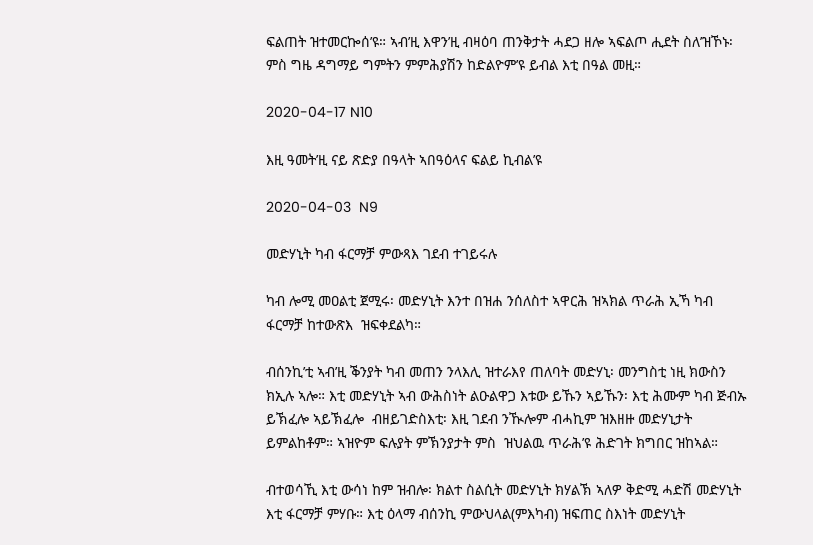ፍልጠት ዝተመርኰሰ’ዩ። ኣብ’ዚ እዋን’ዚ ብዛዕባ ጠንቅታት ሓደጋ ዘሎ ኣፍልጦ ሒደት ስለ’ዝኾኑ፡ ምስ ግዜ ዳግማይ ግምትን ምምሕያሽን ከድልዮም’ዩ ይብል እቲ በዓል መዚ።

2020-04-17 N10

እዚ ዓመት’ዚ ናይ ጽድያ በዓላት ኣበዓዕላና ፍልይ ኪብል’ዩ

2020-04-03  N9

መድሃኒት ካብ ፋርማቻ ምውጻእ ገደብ ተገይሩሉ

ካብ ሎሚ መዐልቲ ጀሚሩ፡ መድሃኒት እንተ በዝሐ ንሰለስተ ኣዋርሕ ዝኣክል ጥራሕ ኢኻ ካብ ፋርማቻ ከተውጽእ  ዝፍቀደልካ።

ብሰንኪ’ቲ ኣብ’ዚ ቕንያት ካብ መጠን ንላእሊ ዝተራእየ ጠለባት መድሃኒ፡ መንግስቲ ነዚ ክውስን ክኢሉ ኣሎ። እቲ መድሃኒት ኣብ ውሕስነት ልዑልዋጋ እቱው ይኹን ኣይኹን፡ እቲ ሕሙም ካብ ጅብኡ ይኽፈሎ ኣይኽፈሎ  ብዘይገድስእቲ፡ እዚ ገደብ ንዂሎም ብሓኪም ዝእዘዙ መድሃኒታት ይምልከቶም። ኣዝዮም ፍሉያት ምኽንያታት ምስ  ዝህልዉ ጥራሕ’ዩ ሕድገት ክግበር ዝከኣል።

ብተወሳኺ እቲ ውሳነ ከም ዝብሎ፡ ክልተ ስልሲት መድሃኒት ክሃልኽ ኣለዎ ቅድሚ ሓድሽ መድሃኒት እቲ ፋርማቻ ምሃቡ። እቲ ዕላማ ብሰንኪ ምውህላል(ምእካብ) ዝፍጠር ስእነት መድሃኒት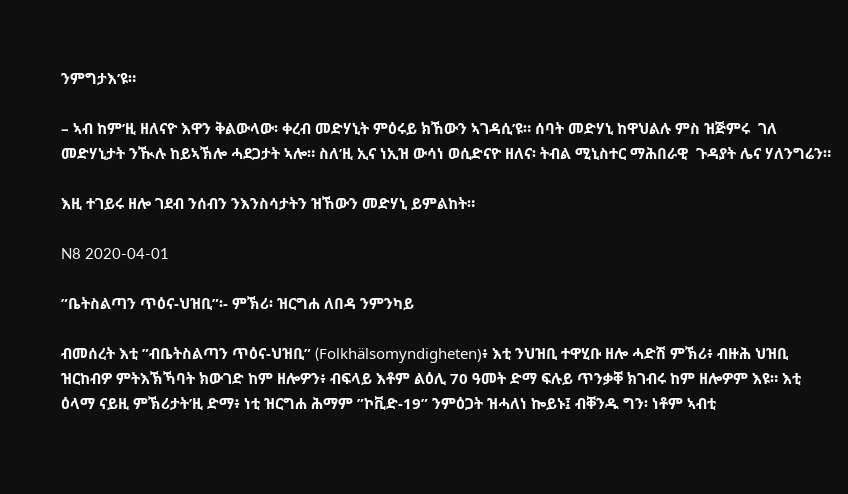ንምግታእ’ዩ።

– ኣብ ከም’ዚ ዘለናዮ እዋን ቅልውላው፡ ቀረብ መድሃኒት ምዕሩይ ክኸውን ኣገዳሲ’ዩ። ሰባት መድሃኒ ከዋህልሉ ምስ ዝጅምሩ  ገለ መድሃኒታት ንዂሉ ከይኣኽሎ ሓደጋታት ኣሎ። ስለ’ዚ ኢና ነኢዝ ውሳነ ወሲድናዮ ዘለና፡ ትብል ሚኒስተር ማሕበራዊ  ጉዳያት ሌና ሃለንግሬን።

እዚ ተገይሩ ዘሎ ገደብ ንሰብን ንእንስሳታትን ዝኸውን መድሃኒ ይምልከት።

N8 2020-04-01

”ቤትስልጣን ጥዕና-ህዝቢ”፡- ምኽሪ፡ ዝርግሐ ለበዳ ንምንካይ

ብመሰረት እቲ ”ብቤትስልጣን ጥዕና-ህዝቢ” (Folkhälsomyndigheten)፥ እቲ ንህዝቢ ተዋሂቡ ዘሎ ሓድሽ ምኽሪ፥ ብዙሕ ህዝቢ ዝርከብዎ ምትእኽኻባት ክውገድ ከም ዘሎዎን፥ ብፍላይ እቶም ልዕሊ 70 ዓመት ድማ ፍሉይ ጥንቃቐ ክገብሩ ከም ዘሎዎም እዩ። እቲ ዕላማ ናይዚ ምኽሪታት’ዚ ድማ፥ ነቲ ዝርግሐ ሕማም ”ኮቪድ-19” ንምዕጋት ዝሓለነ ኰይኑ፤ ብቐንዱ ግን፡ ነቶም ኣብቲ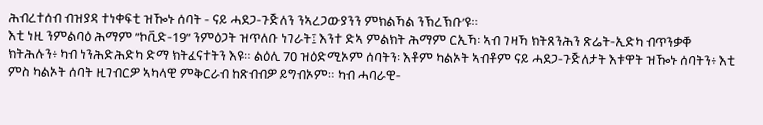ሕብረተሰብ ብዝያዳ ተነቀፍቲ ዝዀኑ ሰባት - ናይ ሓደጋ-ጉጅለን ንኣረጋውያንን ምክልኻል ንኽረኽቡ’ዩ።
እቲ ነዚ ንምልባዕ ሕማም ”ኮቪድ-19” ንምዕጋት ዝጥለቡ ነገራት፤ እንተ ድኣ ምልክት ሕማም ርኢኻ፡ ኣብ ገዛኻ ክትጸንሕን ጽሬት-ኢድካ ብጥንቃቐ ክትሕሉን፥ ካብ ነንሕድሕድካ ድማ ክትፈናተትን እዩ። ልዕሊ 70 ዝዕድሚኦም ሰባትን፡ እቶም ካልኦት ኣብቶም ናይ ሓደጋ-ጉጅለታት እቱዋት ዝዀኑ ሰባትን፥ እቲ ምስ ካልኦት ሰባት ዚገብርዎ ኣካላዊ ምቅርራብ ከጽብብዎ ይግብኦም። ካብ ሓባራዊ-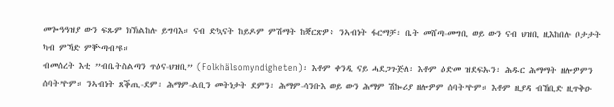መጐዓዓዝያ ውን ፍጹም ክኽልከሉ ይግባእ። ናብ ድኳናት ከይዶም ምሽማት ከቛርጽዎ፥ ንኣብነት ፋርማቻ፡ ቤት መሸጣ-መግቢ ወይ ውን ናብ ህዝቢ ዚእከበሉ ቦታታት ካብ ምኻድ ምቝጣብ’ዩ።
ብመሰረት እቲ ”ብቤትስልጣን ጥዕና-ህዝቢ” (Folkhälsomyndigheten)፡ እቶም ቀንዲ ናይ ሓደጋጉጅለ፡ እቶም ዕድመ ዝደፍኡን፡ ሕዱር ሕማማት ዘሎዎምን ሰባት’ዮም። ንኣብነት ጸቕጢ-ደም፡ ሕማም-ልቢን መትነታት ደምን፡ ሕማም-ሳንቡእ ወይ ውን ሕማም ሽኰሪያ ዘሎዎም ሰባት’ዮም። እቶም ዚያዳ ብኸቢድ ዚጥቅዑ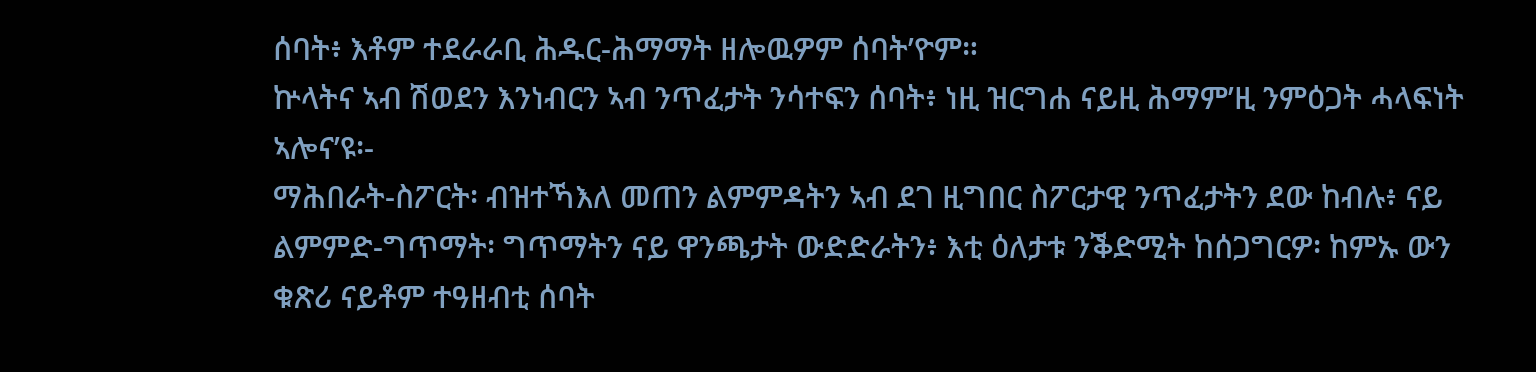ሰባት፥ እቶም ተደራራቢ ሕዱር-ሕማማት ዘሎዉዎም ሰባት’ዮም።
ኵላትና ኣብ ሽወደን እንነብርን ኣብ ንጥፈታት ንሳተፍን ሰባት፥ ነዚ ዝርግሐ ናይዚ ሕማም’ዚ ንምዕጋት ሓላፍነት ኣሎና’ዩ፡-
ማሕበራት-ስፖርት፡ ብዝተኻእለ መጠን ልምምዳትን ኣብ ደገ ዚግበር ስፖርታዊ ንጥፈታትን ደው ከብሉ፥ ናይ ልምምድ-ግጥማት፡ ግጥማትን ናይ ዋንጫታት ውድድራትን፥ እቲ ዕለታቱ ንቕድሚት ከሰጋግርዎ፡ ከምኡ ውን ቁጽሪ ናይቶም ተዓዘብቲ ሰባት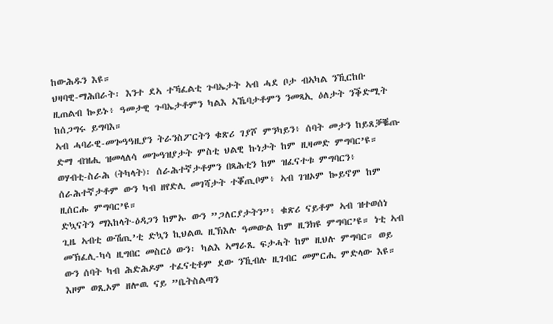ከውሕዱን እዩ።
ህዛባዊ-ማሕበራት፡ እንተ ደኣ ተኻፈልቲ ጉባኤታት ኣብ ሓደ ቦታ ብኣካል ንኺርከቡ ዚጠልብ ኰይኑ፥ ዓመታዊ ጉባኤታቶምን ካልእ ኣኼባታቶምን ንመጻኢ ዕለታት ንቕድሚት ከሰጋግሩ ይግባእ።
ኣብ ሓባራዊ-መጐዓዓዚያን ትራንስፖርትን ቁጽሪ ገያሾ ምንካይን፥ ሰባት መታን ከይጸቓቘጡ ድማ ብዝሒ ዝመላለሳ መጐዓዝያታት ምስቲ ህልዊ ኩነታት ከም ዚዛመድ ምግባር’ዩ።
ወሃብቲ-ስራሕ (ትካላት)፡ ሰራሕተኛታቶምን በጻሕቲን ከም ዝፈናተቱ ምግባርን፥ ሰራሕተኛታቶም ውን ካብ ዘየድሊ መገሻታት ተቖጢቦም፥ ኣብ ገዝኦም ኰይኖም ከም ዚሰርሑ ምግባር’ዩ።
ድኳናትን ማእከላት-ዕዳጋን ከምኡ ውን ”ጋለርያታትን”፥ ቁጽሪ ናይቶም ኣብ ዝተወሰነ ጊዜ ኣብቲ ውሽጢ’ቲ ድኳን ኪህልዉ ዚኽእሉ ዓመውል ከም ዚንክዩ ምግባር’ዩ። ነቲ ኣብ መኽፈሊ-ካሳ ዚግበር መስርዕ ውን፡ ካልእ ኣማራጺ ፍታሓት ከም ዚህሉ ምግባር። ወይ ውን ሰባት ካብ ሕድሕዶም ተፈናቲቶም ደው ንኺብሉ ዚገብር መምርሒ ምድላው እዩ።
እዞም ወጺኦም ዘሎዉ ናይ ”ቤትስልጣን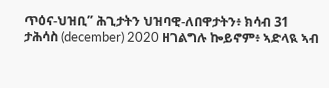ጥዕና-ህዝቢ” ሕጊታትን ህዝባዊ-ለበዋታትን፥ ክሳብ 31 ታሕሳስ (december) 2020 ዘገልግሉ ኰይኖም፥ ኣድላዪ ኣብ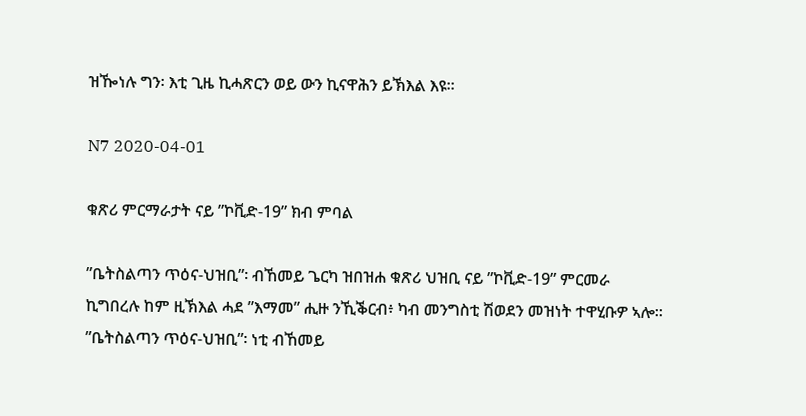ዝዀነሉ ግን፡ እቲ ጊዜ ኪሓጽርን ወይ ውን ኪናዋሕን ይኽእል እዩ።

N7 2020-04-01

ቁጽሪ ምርማራታት ናይ ”ኮቪድ-19” ክብ ምባል

”ቤትስልጣን ጥዕና-ህዝቢ”፡ ብኸመይ ጌርካ ዝበዝሐ ቁጽሪ ህዝቢ ናይ ”ኮቪድ-19” ምርመራ ኪግበረሉ ከም ዚኽእል ሓደ ”እማመ” ሒዙ ንኺቕርብ፥ ካብ መንግስቲ ሽወደን መዝነት ተዋሂቡዎ ኣሎ።
”ቤትስልጣን ጥዕና-ህዝቢ”፡ ነቲ ብኸመይ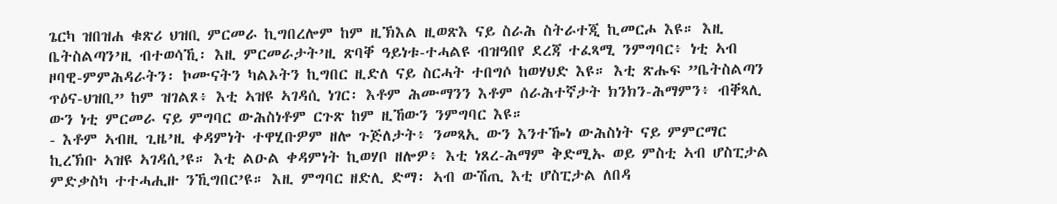ጌርካ ዝበዝሐ ቁጽሪ ህዝቢ ምርመራ ኪግበረሎም ከም ዚኽእል ዚወጽእ ናይ ስራሕ ስትራተጂ ኪመርሖ እዩ። እዚ ቤትስልጣን’ዚ ብተወሳኺ፡ እዚ ምርመራታት’ዚ ጽባቐ ዓይነቱ-ተሓልዩ ብዝዓበየ ደረጃ ተፈጻሚ ንምግባር፥ ነቲ ኣብ ዞባዊ-ምምሕዳራትን፡ ኮሙናትን ካልኦትን ኪግበር ዚድለ ናይ ስርሓት ተበግሶ ከወሃህድ እዩ። እቲ ጽሑፍ ”ቤትስልጣን ጥዕና-ህዝቢ” ከም ዝገልጾ፥ እቲ ኣዝዩ ኣገዳሲ ነገር፡ እቶም ሕሙማንን እቶም ሰራሕተኛታት ክንክን-ሕማምን፥ ብቐጻሊ ውን ነቲ ምርመራ ናይ ምግባር ውሕስነቶም ርጉጽ ከም ዚኸውን ንምግባር እዩ።
- እቶም ኣብዚ ጊዜ’ዚ ቀዳምነት ተዋሂቡዎም ዘሎ ጉጅለታት፥ ንመጻኢ ውን እንተዀነ ውሕስነት ናይ ምምርማር ኪረኽቡ ኣዝዩ ኣገዳሲ’ዩ። እቲ ልዑል ቀዳምነት ኪወሃቦ ዘሎዎ፥ እቲ ነጸረ-ሕማም ቅድሚኡ ወይ ምስቲ ኣብ ሆስፒታል ምድቃስካ ተተሓሒዙ ንኺግበር’ዩ። እዚ ምግባር ዘድሊ ድማ፡ ኣብ ውሽጢ እቲ ሆስፒታል ለበዳ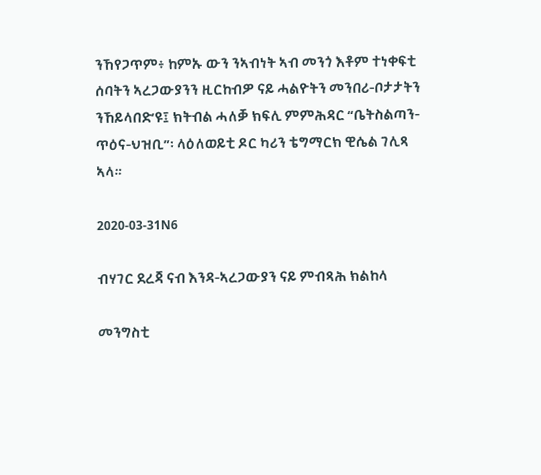ንኸየጋጥም፥ ከምኡ ውን ንኣብነት ኣብ መንጎ እቶም ተነቀፍቲ ሰባትን ኣረጋውያንን ዚርከብዎ ናይ ሓልዮትን መንበሪ-ቦታታትን ንኸይላበድ’ዩ፤ ክትብል ሓለቓ ክፍሊ ምምሕዳር “ቤትስልጣን-ጥዕና-ህዝቢ”፡ ላዕለወይቲ ዶር ካሪን ቴግማርክ ዊሴል ገሊጻ ኣላ።

2020-03-31N6

ብሃገር ደረጃ ናብ እንዳ-ኣረጋውያን ናይ ምብጻሕ ክልከላ

መንግስቲ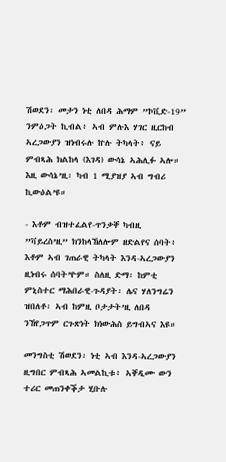ሽወደን፡ መታን ነቲ ለበዳ ሕማም ”ኮቪድ-19” ንምዕጋት ኪብል፥ ኣብ ምሉእ ሃገር ዚርከብ ኣረጋውያን ዝነብሩሉ ኵሉ ትካላት፥ ናይ ምብጻሕ ክልከላ (እገዳ) ውሳኔ ኣሕሊፉ ኣሎ። እዚ ውሳኔ’ዚ፡ ካብ 1 ሚያዝያ ኣብ ግብሪ ኪውዕል’ዩ።

- እቶም ብዝተፈልየ-ጥንቃቐ ካብዚ ”ቫይረስ’ዚ” ክንከላኸለሎም ዘድልየና ሰባት፥ እቶም ኣብ ገጠራዊ ትካላት እንዳ-ኣረጋውያን ዚነብሩ ሰባት’ዮም። ስለዚ ድማ፡ ከምቲ ምኒስተር ማሕበራዊ-ጉዳያት፡ ሌና ሃለንግሬን ዝበለቶ፡ ኣብ ከምዚ ቦታታት’ዚ ለበዳ ንኸየጋጥም ርጉጽነት ክነውሕስ ይግብኣና እዩ።

መንግስቲ ሽወደን፡ ነቲ ኣብ እንዳ-ኣረጋውያን ዚግበር ምብጻሕ ኣመልኪቱ፥ ኣቐዲሙ ውን ተሪር መጠንቀቕታ ሂቡሉ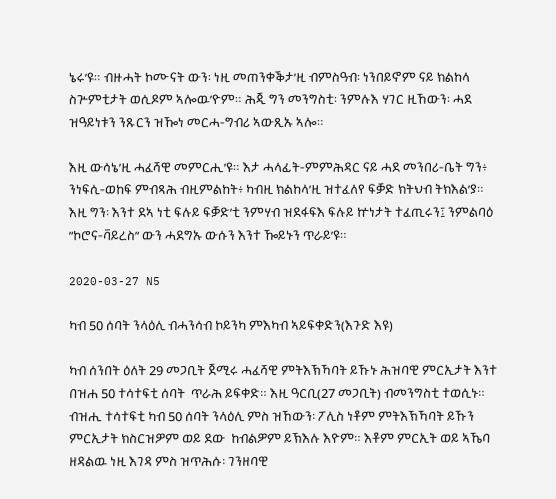ኔሩ’ዩ። ብዙሓት ኮሙናት ውን፡ ነዚ መጠንቀቕታ’ዚ ብምስዓብ፡ ነንበይኖም ናይ ክልከላ ስጕምቲታት ወሲዶም ኣሎዉ’ዮም። ሕጂ ግን መንግስቲ፡ ንምሉእ ሃገር ዚኸውን፡ ሓደ ዝዓይነቱን ንጹርን ዝዀነ መርሓ-ግብሪ ኣውጺኡ ኣሎ።

እዚ ውሳኔ’ዚ ሓፈሻዊ መምርሒ’ዩ። እታ ሓላፊት-ምምሕዳር ናይ ሓደ መንበሪ-ቤት ግን፥ ንነፍሲ-ወከፍ ምብጻሕ ብዚምልከት፥ ካብዚ ክልከላ’ዚ ዝተፈለየ ፍቓድ ክትህብ ትክእል’ያ። እዚ ግን፡ እንተ ደኣ ነቲ ፍሉይ ፍቓድ’ቲ ንምሃብ ዝደፋፍእ ፍሉይ ኵነታት ተፈጢሩን፤ ንምልባዕ ”ኮሮና-ቫይረስ” ውን ሓደግኡ ውሱን እንተ ዀይኑን ጥራይ’ዩ።

2020-03-27 N5

ካብ 50 ሰባት ንላዕሊ ብሓንሳብ ኮይንካ ምእካብ ኣይፍቀድን(እጉድ እዩ)

ካብ ሰንበት ዕለት 29 መጋቢት ጀሚሩ ሓፈሻዊ ምትእኽኻባት ይኹኑ ሕዝባዊ ምርኢታት እንተ በዝሐ 50 ተሳተፍቲ ሰባት  ጥራሕ ይፍቀድ። እዚ ዓርቢ(27 መጋቢት) ብመንግስቲ ተወሲኑ።  ብዝሒ ተሳተፍቲ ካብ 50 ሰባት ንላዕሊ ምስ ዝኸውን፡ ፖሊስ ነቶም ምትእኽኻባት ይኹን ምርኢታት ክስርዝዎም ወይ ደው  ከብልዎም ይኽእሉ እዮም። እቶም ምርኢት ወይ ኣኼባ ዘዳልዉ ነዚ እገዳ ምስ ዝጥሕሱ፡ ገንዘባዊ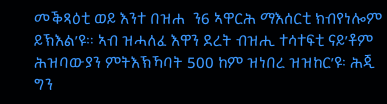መቕጻዕቲ ወይ እንተ በዝሐ  ን6 ኣዋርሕ ማእሰርቲ ክብየነሎም ይኽእል’ዩ። ኣብ ዝሓለፈ እዋን ደረት ብዝሒ ተሳተፍቲ ናይ’ቶም ሕዝባውያን ምትእኽኻባት 500 ከም ዝነበረ ዝዝከር’ዩ፡ ሕጂ ግን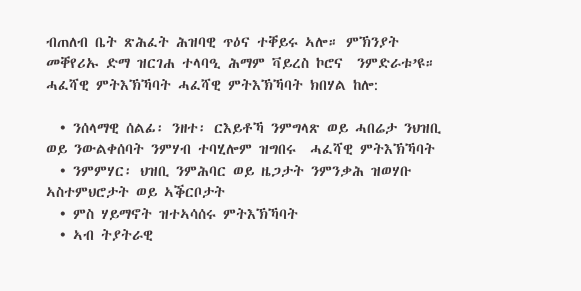ብጠለብ ቤት ጽሕፈት ሕዝባዊ ጥዕና ተቐይሩ ኣሎ። ምኽንያት መቐየሪኡ ድማ ዝርገሐ ተላባዒ ሕማም ቫይረስ ኮሮና  ንምድራቱ’ዩ። ሓፈሻዊ ምትእኽኻባት ሓፈሻዊ ምትእኽኻባት ክበሃል ከሎ:

  • ንሰላማዊ ሰልፊ፡ ንዘተ፡ ርእይቶኻ ንምግላጽ ወይ ሓበሬታ ንህዝቢ ወይ ንውልቀሰባት ንምሃብ ተባሂሎም ዝግበሩ  ሓፈሻዊ ምትእኽኻባት
  • ንምምሃር፡ ህዝቢ ንምሕባር ወይ ዜጋታት ንምንቃሕ ዝወሃቡ ኣስተምህሮታት ወይ ኣቕርቦታት
  • ምስ ሃይማኖት ዝተኣሳሰሩ ምትእኽኻባት
  • ኣብ ትያትራዊ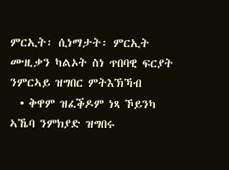ምርኢት፡ ሲነማታት፡ ምርኢት ሙዚቃን ካልኦት ስነ ጥበባዊ ፍርያት ንምርኣይ ዝግበር ምትእኽኻብ
  • ቅዋም ዝፈቕዶም ነጻ ኾይንካ ኣኼባ ንምክያድ ዝግበሩ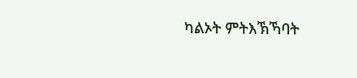ካልኦት ምትእኽኻባት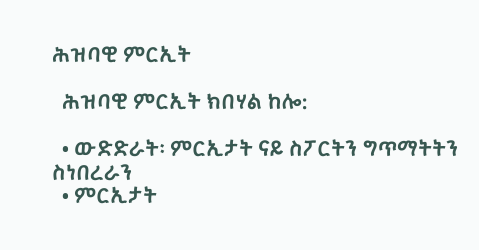ሕዝባዊ ምርኢት

  ሕዝባዊ ምርኢት ክበሃል ከሎ:

  • ውድድራት፡ ምርኢታት ናይ ስፖርትን ግጥማትትን ስነበረራን
  • ምርኢታት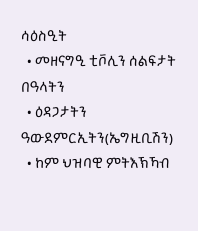ሳዕስዒት
  • መዘናግዒ ቲቮሊን ሰልፍታት በዓላትን
  • ዕዳጋታትን ዓውደምርኢትን(ኤግዚቢሽን)
  • ከም ህዝባዊ ምትእኽኻብ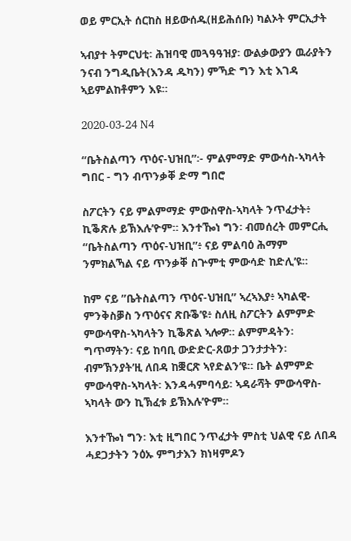ወይ ምርኢት ሰርከስ ዘይውሰዱ(ዘይሕሰቡ) ካልኦት ምርኢታት

ኣብያተ ትምርህቲ፡ ሕዝባዊ መጓዓዓዝያ፡ ውልቃውያን ዉራያትን ንናብ ንግዲቤት(እንዳ ዱካን) ምኻድ ግን እቲ እገዳ  ኣይምልከቶምን እዩ።

2020-03-24 N4

“ቤትስልጣን ጥዕና-ህዝቢ”፡- ምልምማድ ምውሳስ-ኣካላት ግበር - ግን ብጥንቃቐ ድማ ግበሮ

ስፖርትን ናይ ምልምማድ ምውስዋስ-ኣካላት ንጥፈታት፥ ኪቕጽሉ ይኽእሉ’ዮም። እንተዀነ ግን፡ ብመሰረት መምርሒ “ቤትስልጣን ጥዕና-ህዝቢ”፥ ናይ ምልባዕ ሕማም ንምክልኻል ናይ ጥንቃቐ ስጕምቲ ምውሳድ ከድሊ’ዩ።

ከም ናይ ”ቤትስልጣን ጥዕና-ህዝቢ” ኣረኣእያ፥ ኣካልዊ-ምንቅስቓስ ንጥዕናና ጽቡቕ’ዩ፥ ስለዚ ስፖርትን ልምምድ ምውሳዋስ-ኣካላትን ኪቕጽል ኣሎዎ። ልምምዳትን፡ ግጥማትን፡ ናይ ከባቢ ውድድር-ጸወታ ጋንታታትን፡ ብምኽንያት’ዚ ለበዳ ከቛርጽ ኣየድልን’ዩ። ቤት ልምምድ ምውሳዋስ-ኣካላት፡ እንዳሓምባሳይ፡ ኣዳራሻት ምውሳዋስ-ኣካላት ውን ኪኽፈቱ ይኽእሉ’ዮም።

እንተዀነ ግን፡ እቲ ዚግበር ንጥፈታት ምስቲ ህልዊ ናይ ለበዳ ሓደጋታትን ንዕኡ ምግታእን ክነዛምዶን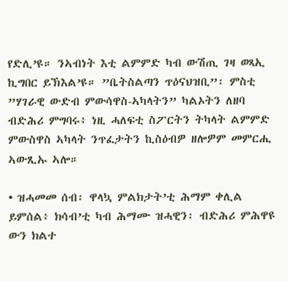የድሊ’ዩ። ንኣብነት እቲ ልምምድ ካብ ውሽጢ ገዛ ወጻኢ ኪግበር ይኽእል’ዩ። ”ቤትስልጣን ጥዕናህዝቢ”፡ ምስቲ ”ሃገራዊ ውድብ ምውሳዋስ-ኣካላትን” ካልኦትን ለዘባ ብድሕሪ ምግባሩ፥ ነዚ ሓለፍቲ ስፖርትን ትካላት ልምምድ ምውስዋስ ኣካላት ንጥፈታትን ኪስዕብዎ ዘሎዎም መምርሒ ኣውጺኡ ኣሎ።

• ዝሓመመ ሰብ፡ ዋላኳ ምልክታት’ቲ ሕማም ቀሊል ይምሰል፥ ክሳብ’ቲ ካብ ሕማሙ ዝሓዊን፡ ብድሕሪ ምሕዋዩ ውን ክልተ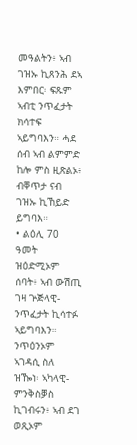መዓልትን፥ ኣብ ገዝኡ ኪጸንሕ ደኣ እምበር፡ ፍጹም ኣብቲ ንጥፈታት ክሳተፍ ኣይግባእን። ሓደ ሰብ ኣብ ልምምድ ከሎ ምስ ዚጽልኦ፥ ብቐጥታ ናብ ገዝኡ ኪኸይድ ይግባእ።
• ልዕሊ 70 ዓመት ዝዕድሚኦም ሰባት፥ ኣብ ውሽጢ ገዛ ጕጅላዊ-ንጥፈታት ኪሳተፉ ኣይግባእን። ንጥዕንኦም ኣገዳሲ ስለ ዝዀነ፡ ኣካላዊ-ምንቅስቓስ ኪገብሩን፥ ኣብ ደገ ወጺኦም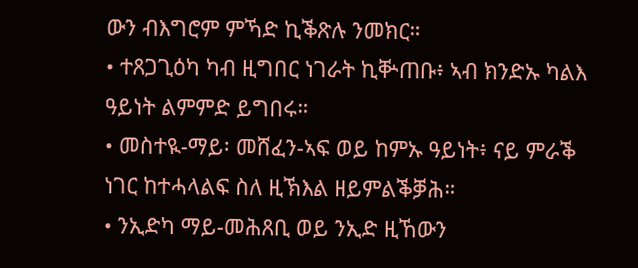ውን ብእግሮም ምኻድ ኪቕጽሉ ንመክር።
• ተጸጋጊዕካ ካብ ዚግበር ነገራት ኪቝጠቡ፥ ኣብ ክንድኡ ካልእ ዓይነት ልምምድ ይግበሩ።
• መስተዪ-ማይ፡ መሸፈን-ኣፍ ወይ ከምኡ ዓይነት፥ ናይ ምራቕ ነገር ከተሓላልፍ ስለ ዚኽእል ዘይምልቕቓሕ።
• ንኢድካ ማይ-መሕጸቢ ወይ ንኢድ ዚኸውን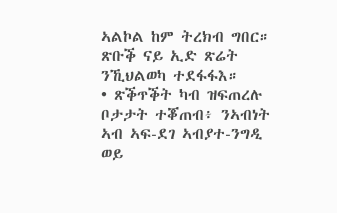ኣልኮል ከም ትረክብ ግበር። ጽቡቕ ናይ ኢድ ጽሬት ንኺህልወካ ተደፋፋእ።
• ጽቕጥቕት ካብ ዝፍጠረሉ ቦታታት ተቖጠብ፥ ንኣብነት ኣብ ኣፍ-ደገ ኣብያተ-ንግዲ ወይ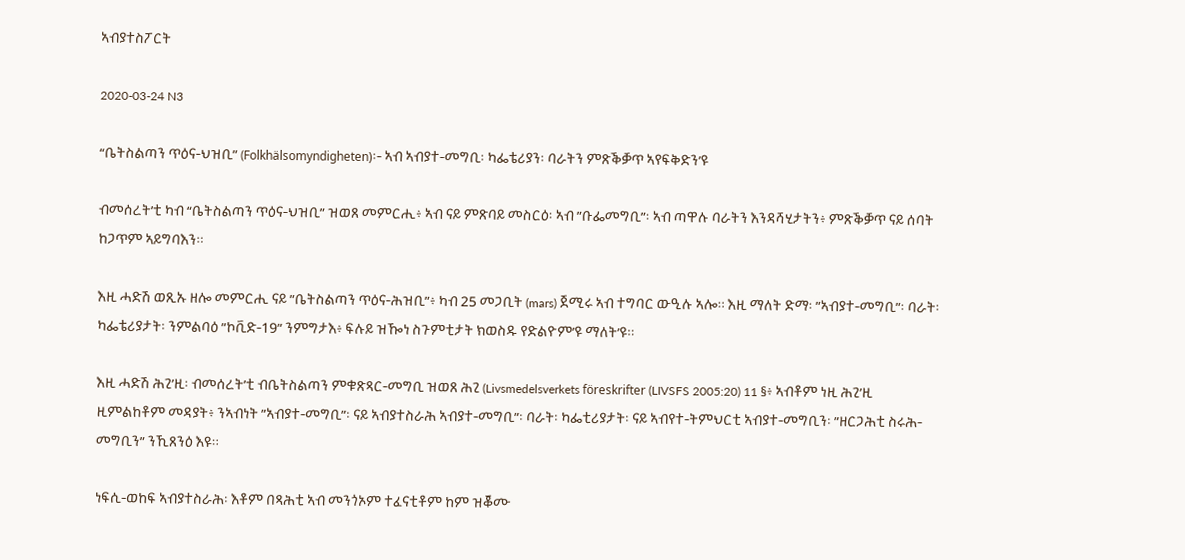ኣብያተስፖርት

2020-03-24 N3

“ቤትስልጣን ጥዕና-ህዝቢ” (Folkhälsomyndigheten)፡- ኣብ ኣብያተ-መግቢ፡ ካፌቴሪያን፡ ባራትን ምጽቕቓጥ ኣየፍቅድን’ዩ

ብመሰረት’ቲ ካብ “ቤትስልጣን ጥዕና-ህዝቢ” ዝወጸ መምርሒ፥ ኣብ ናይ ምጽባይ መስርዕ፡ ኣብ ”ቡፌመግቢ”፡ ኣብ ጣዋሉ ባራትን እንዳሻሂታትን፥ ምጽቕቓጥ ናይ ሰባት ከጋጥም ኣይግባእን።

እዚ ሓድሽ ወጺኡ ዘሎ መምርሒ ናይ ”ቤትስልጣን ጥዕና-ሕዝቢ”፥ ካብ 25 መጋቢት (mars) ጀሚሩ ኣብ ተግባር ውዒሉ ኣሎ። እዚ ማለት ድማ፡ ”ኣብያተ-መግቢ”፡ ባራት፡ ካፌቴሪያታት፡ ንምልባዕ ”ኮቪድ-19” ንምግታእ፥ ፍሉይ ዝዀነ ስጉምቲታት ክወስዱ የድልዮም’ዩ ማለት’ዩ።

እዚ ሓድሽ ሕጊ’ዚ፡ ብመሰረት’ቲ ብቤትስልጣን ምቁጽጻር-መግቢ ዝወጸ ሕጊ (Livsmedelsverkets föreskrifter (LIVSFS 2005:20) 11 §፥ ኣብቶም ነዚ ሕጊ’ዚ ዚምልከቶም መዳያት፥ ንኣብነት ”ኣብያተ-መግቢ”፡ ናይ ኣብያተስራሕ ኣብያተ-መግቢ”፡ ባራት፡ ካፌቲሪያታት፡ ናይ ኣብየተ-ትምህርቲ ኣብያተ-መግቢን፡ ”ዘርጋሕቲ ስሩሕ-መግቢን” ንኺጸንዕ እዩ።

ነፍሲ-ወከፍ ኣብያተስራሕ፡ እቶም በጻሕቲ ኣብ መንጎኦም ተፈናቲቶም ከም ዝቖሙ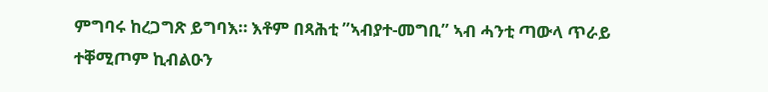ምግባሩ ከረጋግጽ ይግባእ። እቶም በጻሕቲ ”ኣብያተ-መግቢ” ኣብ ሓንቲ ጣውላ ጥራይ ተቐሚጦም ኪብልዑን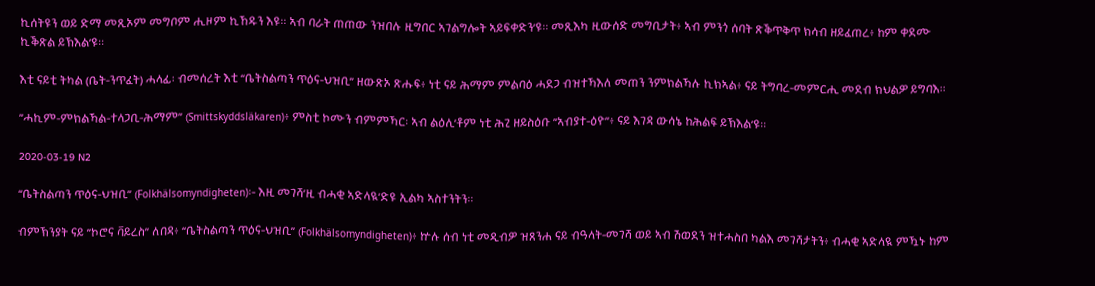ኪሰትዩን ወይ ድማ መጺኦም መግቦም ሒዞም ኪኸዱን እዩ። ኣብ ባራት ጠጠው ንዝበሉ ዚግበር ኣገልግሎት ኣይፍቀድን’ዩ። መጺእካ ዚውሰድ መግቢታት፥ ኣብ ምንጎ ሰባት ጽቕጥቅጥ ክሳብ ዘይፈጠረ፥ ከም ቀደሙ ኪቕጽል ይኽእል’ዩ።

እቲ ናይቲ ትካል (ቤት-ንጥፈት) ሓላፊ፡ ብመሰረት እቲ “ቤትስልጣን ጥዕና-ህዝቢ” ዘውጽኦ ጽሑፍ፥ ነቲ ናይ ሕማም ምልባዕ ሓደጋ ብዝተኻእለ መጠን ንምክልኻሉ ኪክኣል፥ ናይ ትግባረ-መምርሒ መደብ ክህልዎ ይግባእ።

”ሓኪም-ምክልኻል-ተላጋቢ-ሕማም” (Smittskyddsläkaren)፥ ምስቲ ኮሙን ብምምኻር፡ ኣብ ልዕሊ’ቶም ነቲ ሕጊ ዘይስዕቡ ”ኣብያተ-ዕዮ”፥ ናይ እገዳ ውሳኔ ከሕልፍ ይኽእል’ዩ።

2020-03-19 N2

“ቤትስልጣን ጥዕና-ህዝቢ” (Folkhälsomyndigheten)፡- እዚ መገሻ’ዚ ብሓቂ ኣድላዪ’ድዩ ኢልካ ኣስተንትን።

ብምኽንያት ናይ ”ኮሮና ቫይረስ” ለበዳ፥ “ቤትስልጣን ጥዕና-ህዝቢ” (Folkhälsomyndigheten)፥ ኵሉ ሰብ ነቲ መዲብዎ ዝጸንሐ ናይ ብዓላት-መገሻ ወይ ኣብ ሽወደን ዝተሓስበ ካልእ መገሻታትን፥ ብሓቂ ኣድላዪ ምዃኑ ከም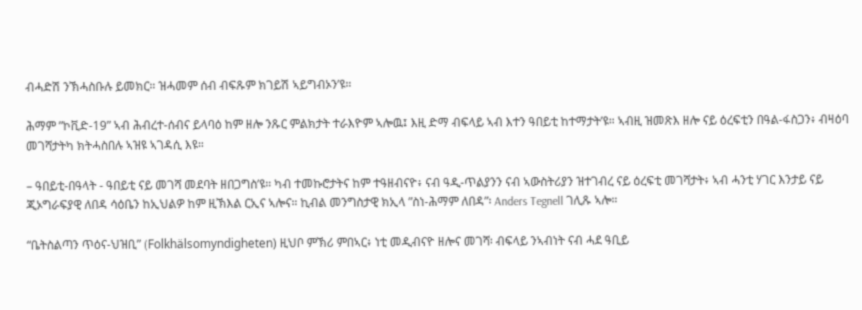ብሓድሽ ንኽሓስቡሉ ይመክር። ዝሓመም ሰብ ብፍጹም ክገይሽ ኣይግብኦን’ዩ።

ሕማም ”ኮቪድ-19” ኣብ ሕብረተ-ሰብና ይላባዕ ከም ዘሎ ንጹር ምልክታት ተራእዮም ኣሎዉ፤ እዚ ድማ ብፍላይ ኣብ እተን ዓበይቲ ከተማታት’ዩ። ኣብዚ ዝመጽእ ዘሎ ናይ ዕረፍቲን በዓል-ፋስጋን፥ ብዛዕባ መገሻታትካ ክትሓስበሉ ኣዝዩ ኣገዳሲ እዩ።

– ዓበይቲ-በዓላት - ዓበይቲ ናይ መገሻ መደባት ዘበጋግስ’ዩ። ካብ ተመኩሮታትና ከም ተዓዘብናዮ፥ ናብ ዓዲ-ጥልያንን ናብ ኣውስትሪያን ዝተገብረ ናይ ዕረፍቲ መገሻታት፥ ኣብ ሓንቲ ሃገር እንታይ ናይ ጂኦግራፍያዊ ለበዳ ሳዕቤን ከኢህልዎ ከም ዚኽእል ርኢና ኣሎና። ኪብል መንግስታዊ ክኢላ ”ስነ-ሕማም ለበዳ”፡ Anders Tegnell ገሊጹ ኣሎ።

“ቤትስልጣን ጥዕና-ህዝቢ” (Folkhälsomyndigheten) ዚህቦ ምኽሪ ምበኣር፥ ነቲ መዲብናዮ ዘሎና መገሻ፡ ብፍላይ ንኣብነት ናብ ሓደ ዓቢይ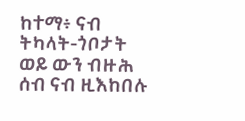ከተማ፥ ናብ ትካላት-ጎቦታት ወይ ውን ብዙሕ ሰብ ናብ ዚእከበሉ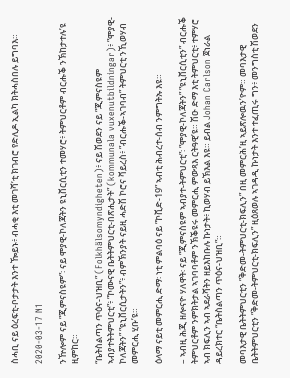ስሓቢ ናይ ዕረፍቲ-ቦታታት እንተ ዀይኑ፥ ብሓቂ እቲ መገሻ’ቲ ክገብሮ የድሊዶ ኢልካ ክትሓስበሉ ይግባእ።

2020-03-17 N1

ንዅሎም ናይ ”ጂምናስዩም”፡ ናይ ሞያዊ-ኮለጃትን ዩኒቨርሲቲን ተመሃሮ፥ ትምህርቶም ብርሑቕ ንኽከታተሉ’ዩ ዚምከር።

“ቤትስልጣን ጥዕና-ህዝቢ” (Folkhälsomyndigheten)፥ ናይ ሽወደን ናይ ”ጂምናስዩም ኣብያተትትምህርቲ”፥ ”ኮሙናዊ ቤትትምህርቲ-በጽሒታት” (kommunala vuxenutbildningar)፥ ”ሞያዊ-ኮለጃትን” ”ዩኒቨርሲታትን”፥ ብምኽንያት ናይዚ ሓድሽ ኮሮና ቫይረስ፥ ”ብርሑቕ-ኣገባብ” ትምህርቲ ንኺወሃብ መምርሒ ሂቡ’ዩ።

ዕላማ ናይቲ መምርሒ ድማ፡ ነቲ ምልባዕ ናይ ”ኮቪድ-19” ኣብቲ ሕብረተ-ሰብ ንምግትኡ እዩ።

– ኣብዚ ሕጂ ዘሎናዮ ሃለዋት፡ ናይ ”ጂምናስዩም ኣብያተ-ትምህርቲ”፡ ”ሞያዊ-ኮለጃትን” ”ዩኒቨርሲቲን” ብርሑቕ ትምህርቶም ንምክትታል ኣገባባቶም ንኽቕዩሩ መምርሒ ምውጻእ ርትዓዊ’ዩ። ሽዑ ድማ እቲ ትምህርቲ፥ ተምሃሮ ኣብ ክፍሊን ኣብ ኣደራሻትን ዘይእከቡሉ ኩነታት፥ ኪወሃብ ይኽእል እዩ። ይብል Johan Carlson ጀነራል ዳይረክተር “ቤትስልጣን ጥዕና-ህዝቢ”።

መባእታዊ ቤትትምህርቲን ”ቅድመ-ትምህርቲ-ክፍሊን” በዚ መምርሕ’ዚ ኣይጽሎዉን’ዮም። መባእታዊ ቤትትምህርቲን ”ቅድመ-ትምህርቲ-ክፍሊን” ዚዕጸወሉ ኣገዳዲ ኩነታት እንተ ተፈጢሩ ግን፥ መንግስቲ ሽወደን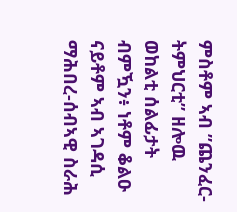ምስቶም ኣብ ”ጨንፈር-ትምህርቲ” ዘሎዉ ወከልቲ ሰልፊታት ብምዃን፥ ነቶም ቆልዑ ናይቶም ኣብ ኣገዳሲ ማሕበረ-ሰብኣዊ ስራሕ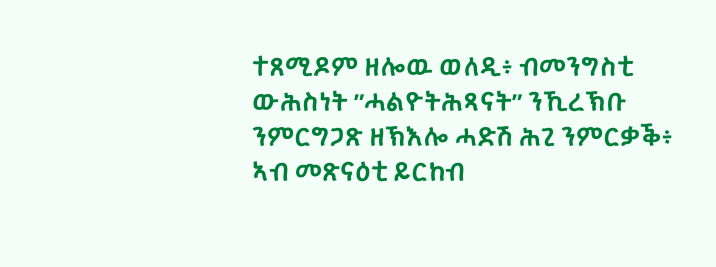ተጸሚዶም ዘሎዉ ወለዲ፥ ብመንግስቲ ውሕስነት ”ሓልዮትሕጻናት” ንኺረኽቡ ንምርግጋጽ ዘኽእሎ ሓድሽ ሕጊ ንምርቃቕ፥ ኣብ መጽናዕቲ ይርከብ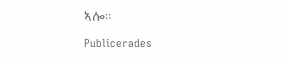ኣሎ።

Publicerades